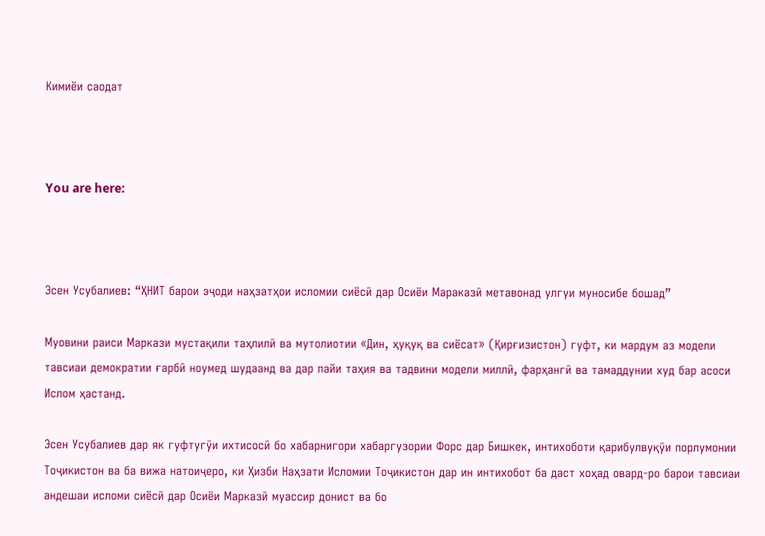Кимиёи саодат



You are here:



Эсен Усубалиев: “ҲНИТ барои эҷоди наҳзатҳои исломии сиёсӣ дар Осиёи Мараказӣ метавонад улгуи муносибе бошад”

Муовини раиси Маркази мустақили таҳлилӣ ва мутолиотии «Дин, ҳуқуқ ва сиёсат» (Қирғизистон) гуфт, ки мардум аз модели тавсиаи демократии ғарбӣ ноумед шудаанд ва дар пайи таҳия ва тадвини модели миллӣ, фарҳангӣ ва тамаддунии худ бар асоси Ислом ҳастанд.

Эсен Усубалиев дар як гуфтугӯи ихтисосӣ бо хабарнигори хабаргузории Форс дар Бишкек, интихоботи қарибулвуқӯи порлумонии Тоҷикистон ва ба вижа натоиҷеро, ки Ҳизби Наҳзати Исломии Тоҷикистон дар ин интихобот ба даст хоҳад овард-ро барои тавсиаи андешаи исломи сиёсӣ дар Осиёи Марказӣ муассир донист ва бо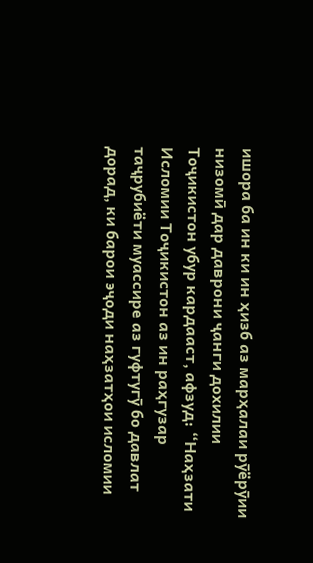ишора ба ин ки ин ҳизб аз марҳалаи рӯёрӯии низомӣ дар даврони ҷанги дохилии Тоҷикистон убур кардааст, афзуд: “Наҳзати Исломии Тоҷикистон аз ин раҳгузар таҷрубиёти муассире аз гуфтугӯ бо давлат дорад, ки барои эҷоди наҳзатҳои исломии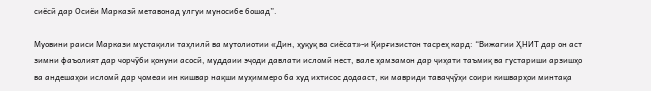сиёсӣ дар Осиёи Марказӣ метавонад улгуи муносибе бошад”.

Муовини раиси Маркази мустақили таҳлилӣ ва мутолиотии «Дин, ҳуқуқ ва сиёсат»-и Қирғизистон тасреҳ кард: “Вижагии ҲНИТ дар он аст зимни фаъолият дар чорчӯби қонуни асосӣ, муддаии эҷоди давлати исломӣ нест, вале ҳамзамон дар ҷиҳати таъмиқ ва густариши арзишҳо ва андешаҳои исломӣ дар ҷомеаи ин кишвар нақши муҳиммеро ба худ ихтисос додааст, ки мавриди таваҷҷӯҳи соири кишварҳои минтақа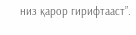низ қарор гирифтааст”.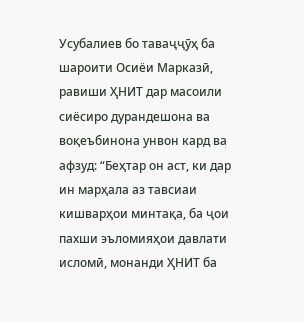Усубалиев бо таваҷҷӯҳ ба шароити Осиёи Марказӣ, равиши ҲНИТ дар масоили сиёсиро дурандешона ва воқеъбинона унвон кард ва афзуд: “Беҳтар он аст, ки дар ин марҳала аз тавсиаи кишварҳои минтақа, ба ҷои пахши эъломияҳои давлати исломӣ, монанди ҲНИТ ба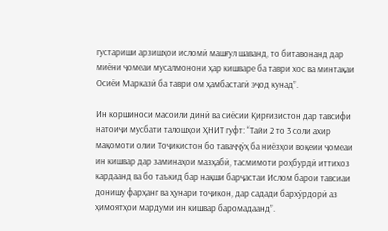густариши арзишҳои исломӣ машғул шаванд, то битавонанд дар миёни ҷомеаи мусалмонони ҳар кишваре ба таври хос ва минтақаи Осиёи Марказӣ ба таври ом ҳамбастагӣ эҷод кунад”.

Ин коршиноси масоили динӣ ва сиёсии Қирғизистон дар тавсифи натоиҷи мусбати талошҳои ҲНИТ гуфт: “Тайи 2 то 3 соли ахир мақомоти олии Тоҷикистон бо таваҷҷӯҳ ба ниёзҳои воқеии ҷомеаи ин кишвар дар заминаҳои мазҳабӣ, тасмимоти роҳбурдӣ иттихоз кардаанд ва бо таъкид бар нақши барҷастаи Ислом барои тавсиаи донишу фарҳанг ва ҳунари тоҷикон, дар садади бархӯрдорӣ аз ҳимоятҳои мардуми ин кишвар баромадаанд”.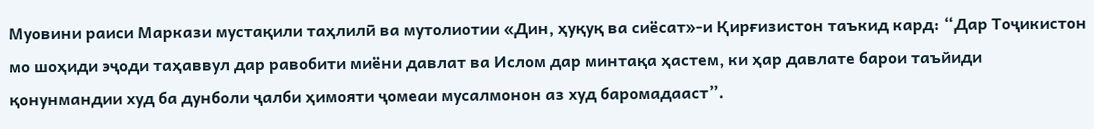Муовини раиси Маркази мустақили таҳлилӣ ва мутолиотии «Дин, ҳуқуқ ва сиёсат»-и Қирғизистон таъкид кард: “Дар Тоҷикистон мо шоҳиди эҷоди таҳаввул дар равобити миёни давлат ва Ислом дар минтақа ҳастем, ки ҳар давлате барои таъйиди қонунмандии худ ба дунболи ҷалби ҳимояти ҷомеаи мусалмонон аз худ баромадааст”.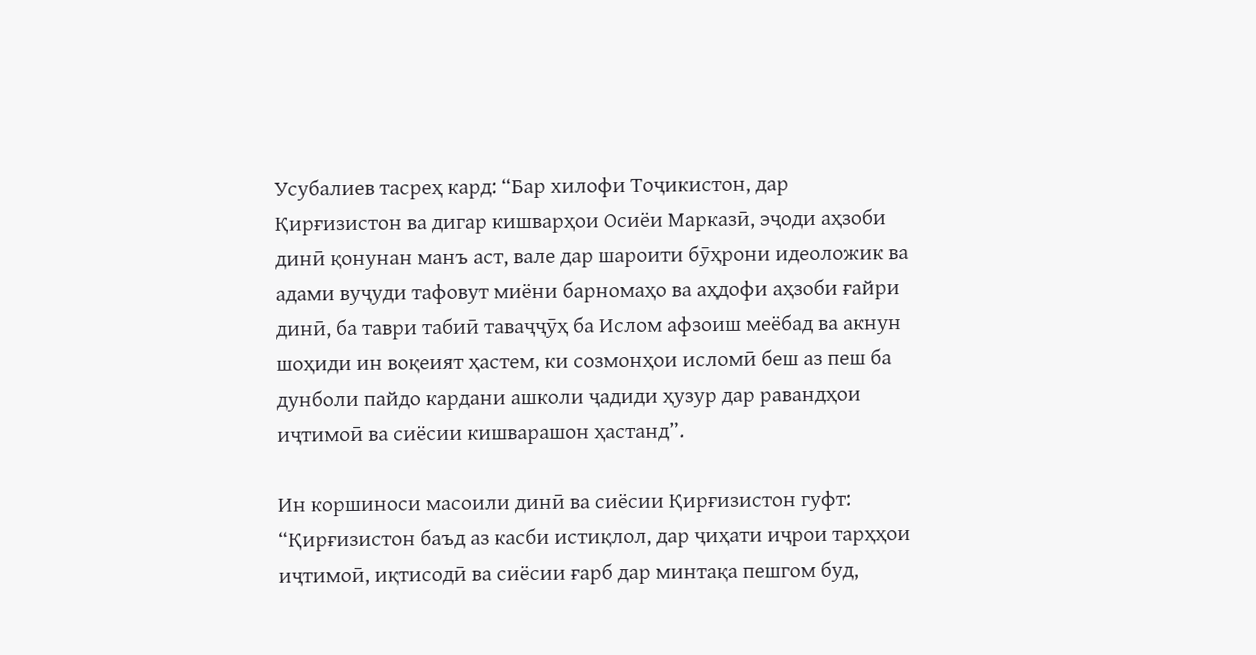Усубалиев тасреҳ кард: “Бар хилофи Тоҷикистон, дар Қирғизистон ва дигар кишварҳои Осиёи Марказӣ, эҷоди аҳзоби динӣ қонунан манъ аст, вале дар шароити бӯҳрони идеоложик ва адами вуҷуди тафовут миёни барномаҳо ва аҳдофи аҳзоби ғайри динӣ, ба таври табиӣ таваҷҷӯҳ ба Ислом афзоиш меёбад ва акнун шоҳиди ин воқеият ҳастем, ки созмонҳои исломӣ беш аз пеш ба дунболи пайдо кардани ашколи ҷадиди ҳузур дар равандҳои иҷтимоӣ ва сиёсии кишварашон ҳастанд”.

Ин коршиноси масоили динӣ ва сиёсии Қирғизистон гуфт: “Қирғизистон баъд аз касби истиқлол, дар ҷиҳати иҷрои тарҳҳои иҷтимоӣ, иқтисодӣ ва сиёсии ғарб дар минтақа пешгом буд,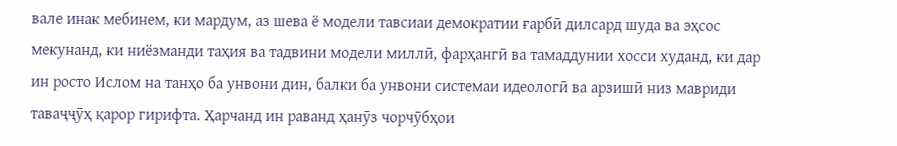вале инак мебинем, ки мардум, аз шева ё модели тавсиаи демократии ғарбӣ дилсард шуда ва эҳсос мекунанд, ки ниёзманди таҳия ва тадвини модели миллӣ, фарҳангӣ ва тамаддунии хосси худанд, ки дар ин росто Ислом на танҳо ба унвони дин, балки ба унвони системаи идеологӣ ва арзишӣ низ мавриди таваҷҷӯҳ қарор гирифта. Ҳарчанд ин раванд ҳанӯз чорчӯбҳои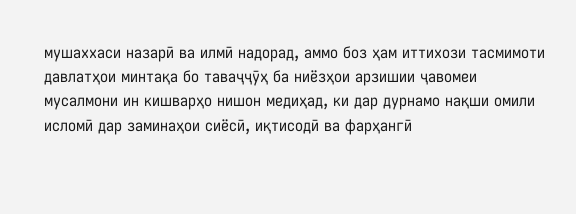мушаххаси назарӣ ва илмӣ надорад, аммо боз ҳам иттихози тасмимоти давлатҳои минтақа бо таваҷҷӯҳ ба ниёзҳои арзишии ҷавомеи мусалмони ин кишварҳо нишон медиҳад, ки дар дурнамо нақши омили исломӣ дар заминаҳои сиёсӣ, иқтисодӣ ва фарҳангӣ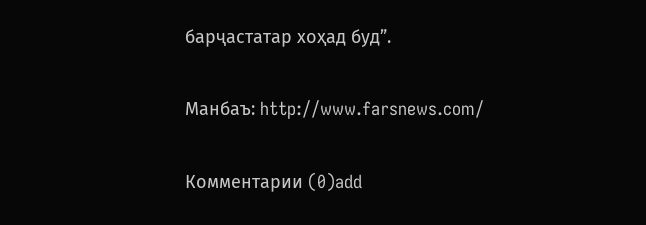барҷастатар хоҳад буд”.

Манбаъ: http://www.farsnews.com/

Комментарии (0)add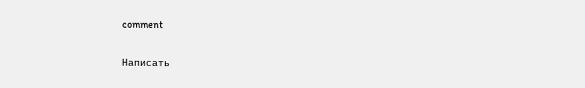comment

Написать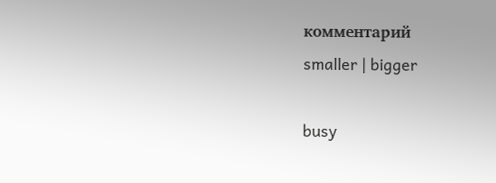комментарий
smaller | bigger

busy